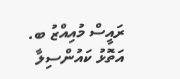ރައީސް މުއިއްޒު ބ. އަތޮޅު ކައުންސިލާ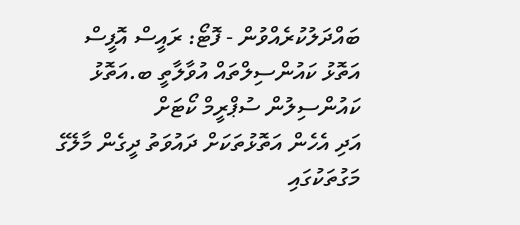ބައްދަލުކުރެއްވުން - ފޮޓޯ: ރައީސް އޮފީސް
އަތޮޅު ކައުންސިލްތައް އުވާލާތީ ބ.އަތޮޅު ކައުންސިލުން ސުޕްރީމް ކޯޓަށް
އަދި އެހެން އަތޮޅުތަކަށް ދައުވަތު ދީގެން މާލޭގެ މަގުތަކުގައި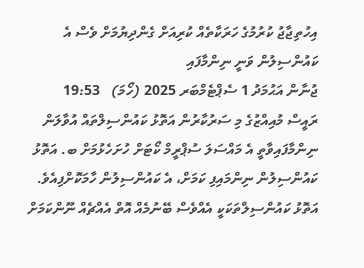އިހުތިޖާޖު ކުރުމުގެ ހަރަކާތެއް ކުރިއަށް ގެންދިޔުމަށް ވެސް އެ ކައުންސިލުން ވަނީ ނިންމާފައި
ޖުނާން އަޙުމަދު 1 ސެޕްޓެމްބަރ 2025 (ހޯމަ)   19:53
ރައީސް މުއިއްޒުގެ މި ސަރުކާރުން އަތޮޅު ކައުންސިލްތައް އުވާލަން ނިންމާފައިވާތީ އެ މައްސަލަ ސުޕްރީމް ކޯޓަށް ހުށަހެޅުމަށް ބ. އަތޮޅު ކައުންސިލުން ނިންމައިފި ކަމަށް، އެ ކައުންސިލުން ހާމަކޮށްފިއެވެ.
އަތޮޅު ކައުންސިލްތަކަކީ އެއްވެސް ބޭނުމެއް އޮތް އެއްޗެއް ނޫންކަމަށް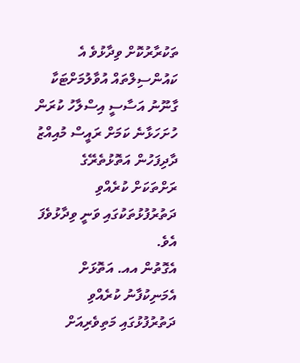ތަކުރާރުކޮށް ވިދާޅުވެ އެ ކައުންސިލްތައް އުވާލުމަށްޓަކާ ގާނޫނު އަސާސީ އިސްލާހު ކުރަން ހުށަހަޅާނެ ކަމަށް ރައީސް މުއިއްޒު ދާދިފަހުން އަތޮޅުތެރޭގެ ރަށްތަކަށް ކުރެއްވި ދަތުރުފުޅުތަކުގައި ވަނީ ވިދާޅުވެފަ އެވެ.
އެގޮތުން އއ. އަތޮޅަށް އެމަނިކުފާނު ކުރެއްވި ދަތުރުފުޅުގައި މަތިވެރިއަށް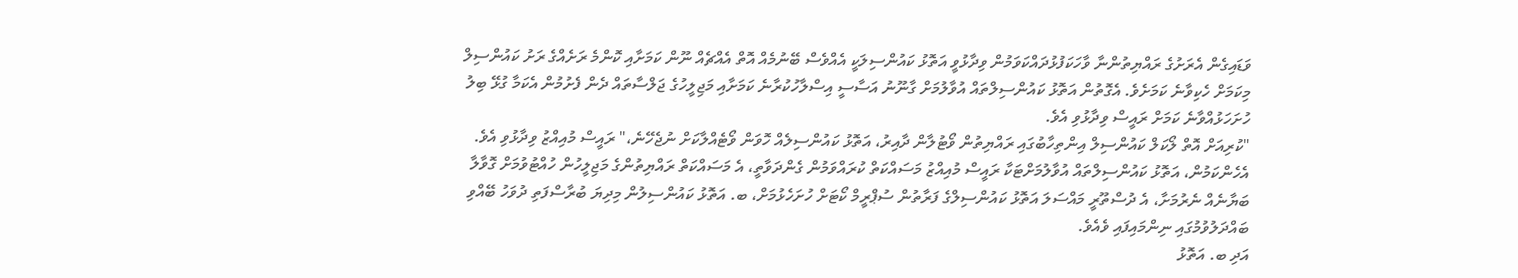ވަޑައިގެން އެރަށުގެ ރައްޔިތުންނާ ވާހަކަފުޅުދައްކަވަމުން ވިދާޅުވީ އަތޮޅު ކައުންސިލަކީ އެއްވެސް ބޭނުމެއް އޮތް އެއްޗެއް ނޫން ކަމަށާއި ކޮންމެ ރަށެއްގެ ރަށު ކައުންސިލް މިކަމަށް ހެކިވާނެ ކަމަށެވެ. އެގޮތުން އަތޮޅު ކައުންސިލްތައް އުވާލުމަށް ގާނޫނު އަސާސީ އިސްލާހުކުރާނެ ކަމަށާއި މަޖިލީހުގެ ޖަލްސާތައް ދެން ފެށުމުން އެކަމާ ގުޅޭ ބިލު ހުށަހަޅުއްވާނެ ކަމަށް ރައީސް ވިދާޅުވި އެވެ.
"ކުރިއަށް އޮތް ލޯކަލް ކައުންސިލް އިންތިހާބުގައި ރައްޔިތުން ވޯޓުލާން ދާއިރު، އަތޮޅު ކައުންސިލެއް ހޮވަން ވޯޓެއްލާކަށް ނުޖެހޭނެ،" ރައީސް މުއިއްޒު ވިދާޅުވި އެވެ.
އެހެންކަމުން، އަތޮޅު ކައުންސިލްތައް އުވާލުމަށްޓަކާ ރައީސް މުއިއްޒު މަސައްކަތް ކުރައްވަމުން ގެންދަވާތީ، އެ މަސައްކަތް ރައްޔިތުންގެ މަޖިލީހުން ހުއްޓުވުމަށް ގޮވާލާ ބަޔާނެއް ނެރުމަށާ، އެ ދުސްތޫރީ މައްސަލަ އަތޮޅު ކައުންސިލްގެ ފަރާތުން ސުޕްރީމް ކޯޓަށް ހުށަހެޅުމަށް، ބ. އަތޮޅު ކައުންސިލުން މިދިޔަ ބުރާސްފަތި ދުވަހު ބޭއްވި ބައްދަލުވުމުގައި ނިންމައިފައި ވެއެވެ.
އަދި ބ. އަތޮޅު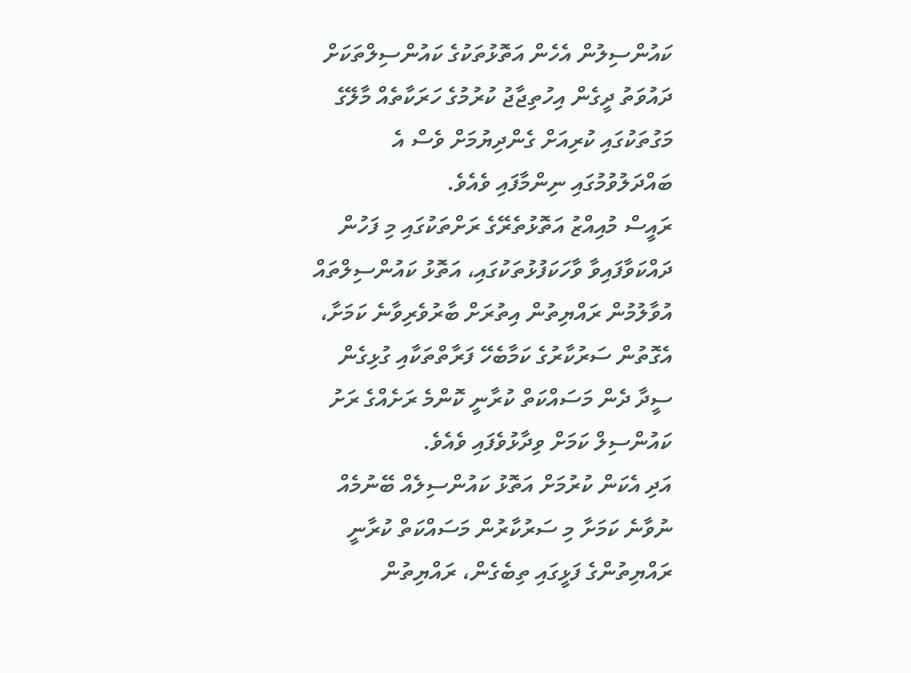ކައުންސިލުން އެހެން އަތޮޅުތަކުގެ ކައުންސިލްތަކަށް ދައުވަތު ދީގެން އިހުތިޖާޖު ކުރުމުގެ ހަރަކާތެއް މާލޭގެ މަގުތަކުގައި ކުރިއަށް ގެންދިޔުމަށް ވެސް އެ ބައްދަލުވުމުގައި ނިންމާފައި ވެއެވެ.
ރައީސް މުއިއްޒު އަތޮޅުތެރޭގެ ރަށްތަކުގައި މި ފަހުން ދައްކަވާފައިވާ ވާހަކަފުޅުތަކުގައި، އަތޮޅު ކައުންސިލްތައް އުވާލުމުން ރައްޔިތުން އިތުރަށް ބާރުވެރިވާނެ ކަމަށާ، އެގޮތުން ސަރުކާރުގެ ކަމާބެހޭ ފަރާތްތަކާއި ގުޅިގެން ސީދާ ދެން މަސައްކަތް ކުރާނީ ކޮންމެ ރަށެއްގެ ރަށު ކައުންސިލް ކަމަށް ވިދާޅުވެފައި ވެއެވެ.
އަދި އެކަން ކުރުމަށް އަތޮޅު ކައުންސިލެއް ބޭނުމެއް ނުވާނެ ކަމަށާ މި ސަރުކާރުން މަސައްކަތް ކުރާނީ ރައްޔިތުންގެ ފަޅީގައި ތިބެގެން، ރައްޔިތުން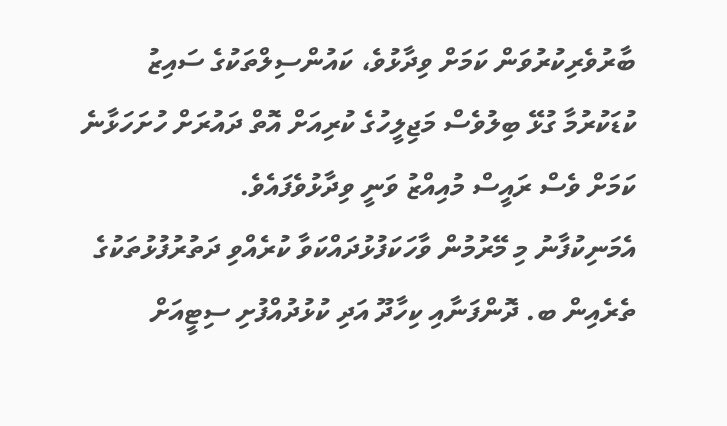ބާރުވެރިކުރުވަން ކަމަށް ވިދާޅުވެ، ކައުންސިލްތަކުގެ ސައިޒު ކުޑަކުރުމާ ގުޅޭ ބިލުވެސް މަޖިލީހުގެ ކުރިއަށް އޮތް ދައުރަށް ހުށަހަޅާނެ ކަމަށް ވެސް ރައީސް މުއިއްޒު ވަނީ ވިދާޅުވެފައެވެ.
އެމަނިކުފާނު މި މޭރުމުން ވާހަކަފުޅުދައްކަވާ ކުރެއްވި ދަތުރުފުޅުތަކުގެ ތެރެއިން ބ. ދޮންފަނާއި ކިހާދޫ އަދި ކުޅުދުއްފުށި ސިޓީއަށް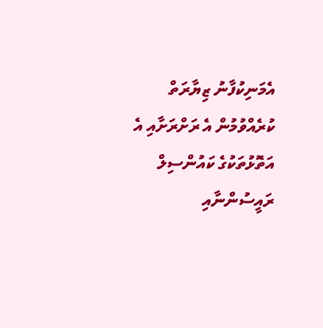އެމަނިކުފާނު ޒިޔާރަތް ކުރެއްވުމުން އެ ރަށްރަށާއި އެ އަތޮޅުތަކުގެ ކައުންސިލް ރައީސުންނާއި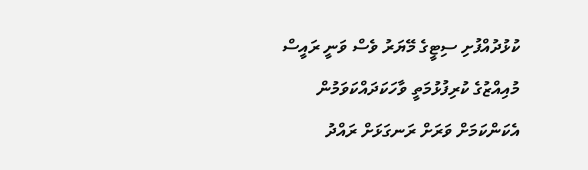ކުޅުދުއްފުށި ސިޓީގެ މޭޔަރު ވެސް ވަނީ ރައީސް މުއިއްޒުގެ ކުރިފުޅުމަތީ ވާހަކަދައްކަވަމުން އެކަންކަމަށް ވަރަށް ރަނގަޅަށް ރައްދު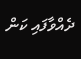ދެއްވާފައި ކަން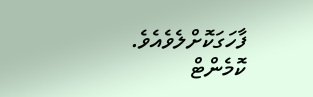ފާހަގަކޮށްލެވެއެވެ.
ކޮމެންޓް